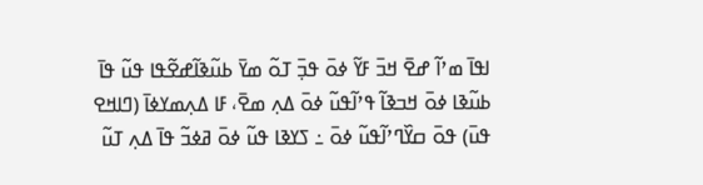ߊߟߊ߫ ߘߴߊ߬ ߝߐ߫ ߞߏ߫ ߓߌ߬ ߦߋ߫ ߟߏ߲߫ ߠߋ߬ ߘߌ߫ ߕߎ߬ߢߊ߬ߝߐ߬ߟߊ ߟߎ߬ ߟߊ߫ ߕߎ߬ߢߊ ߦߋ߫ ߞߏߢߊ߬ ߟߴߊ߬ߟߎ߬ ߦߋ߫ ߡߍ߲ ߘߐ߫، ߓߊ ߡߍ߲ߘߌߦߊ߫ (ߣߊߞߐ ߟߎ߫) ߟߋ߫ ߛߌ߰ߣߴߊ߬ߟߎ߬ ߦߋ߫ ߸ ߖߌߢߊ ߟߎ߬ ߦߋ߫ ߥߦߏ߬ ߟߊ߫ ߡߍ߲ ߠߎ߬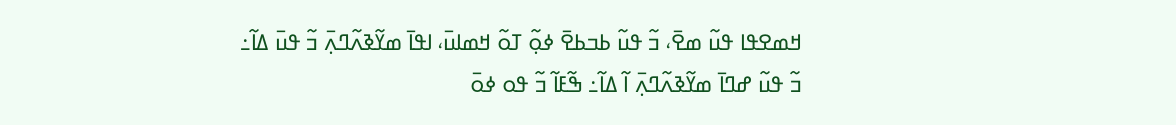ߞߘߐߟߊ ߟߎ߬ ߘߐ߫، ߏ߬ ߟߎ߬ ߕߏߕߐ߫ ߦߋ߲߬ ߠߋ߬ ߞߘߊߎ߫، ߊߟߊ߫ ߘߌ߬ߢߍ߬ߣߍ߲߫ ߏ߬ ߟߎ߫ ߡߊ߬߸ ߏ߬ ߟߎ߬ ߝߣߊ߫ ߘߌ߬ߢߍ߬ߣߍ߲߫ ߊ߬ ߡߊ߬߸ ߒ߬ߓߊ߬ ߏ߬ ߟߋ ߦߋ߫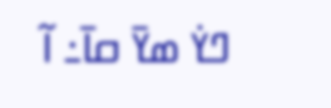ߣߌ߭ ߘߌ߫ ߛߊ߫߸ ߊ߬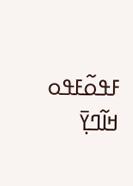ߓߟߋ߬ߓߟߋ ߞߊ߬ߣߌ߲߫